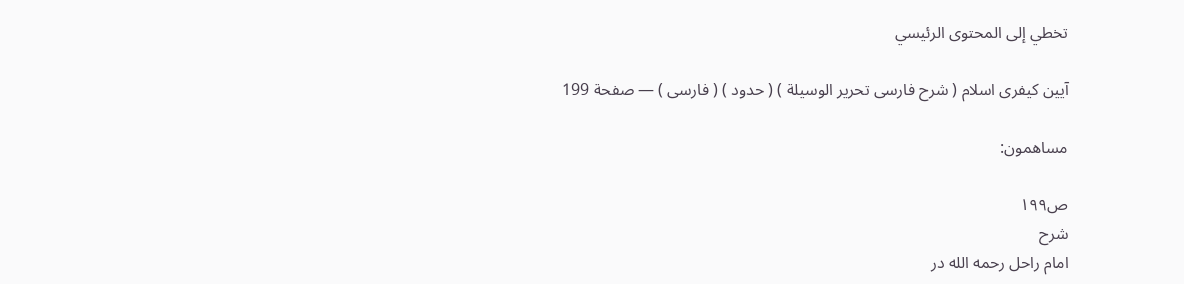تخطي إلى المحتوى الرئيسي

آيين كيفرى اسلام ( شرح فارسى تحرير الوسيلة ) ( حدود ) ( فارسى ) — صفحة 199

مساهمون:

ص١٩٩
شرح
امام راحل رحمه الله در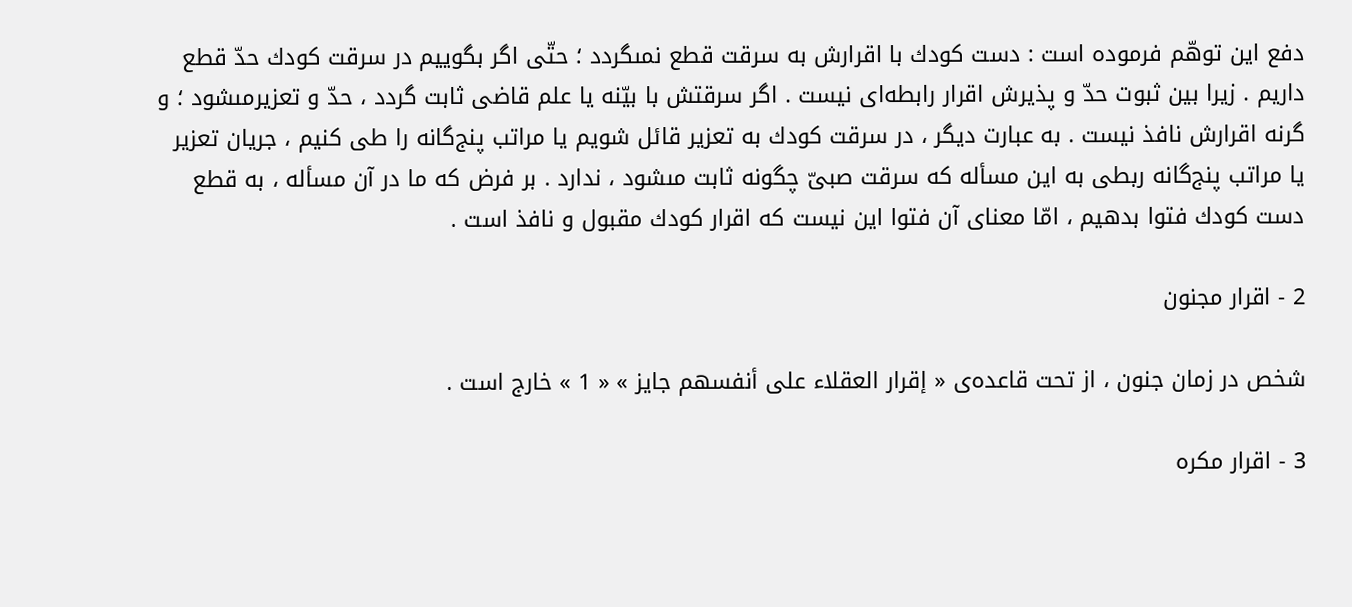دفع اين توهّم فرموده است : دست كودك با اقرارش به سرقت قطع نمىگردد ؛ حتّى اگر بگوييم در سرقت كودك حدّ قطع داريم . زيرا بين ثبوت حدّ و پذيرش اقرار رابطه‌اى نيست . اگر سرقتش با بيّنه يا علم قاضى ثابت گردد ، حدّ و تعزيرمىشود ؛ و گرنه اقرارش نافذ نيست . به عبارت ديگر ، در سرقت كودك به تعزير قائل شويم يا مراتب پنج‌گانه را طى كنيم ، جريان تعزير يا مراتب پنج‌گانه ربطى به اين مسأله كه سرقت صبىّ چگونه ثابت مىشود ، ندارد . بر فرض كه ما در آن مسأله ، به قطع دست كودك فتوا بدهيم ، امّا معناى آن فتوا اين نيست كه اقرار كودك مقبول و نافذ است .

2 - اقرار مجنون

شخص در زمان جنون ، از تحت قاعده‌ى « إقرار العقلاء على أنفسهم جايز » « 1 » خارج است .

3 - اقرار مكره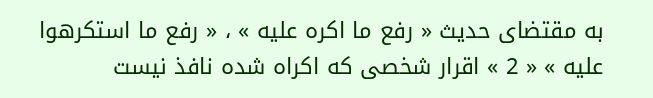به مقتضاى حديث « رفع ما اكره عليه » ، « رفع ما استكرهوا عليه » « 2 » اقرار شخصى كه اكراه شده نافذ نيست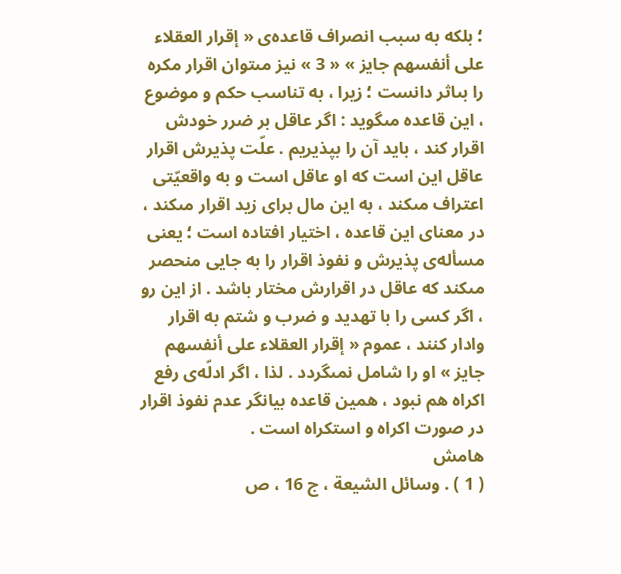؛ بلكه به سبب انصراف قاعده‌ى « إقرار العقلاء على أنفسهم جايز » « 3 » نيز مىتوان اقرار مكره را بىاثر دانست ؛ زيرا ، به تناسب حكم و موضوع ، اين قاعده مىگويد : اگر عاقل بر ضرر خودش اقرار كند ، بايد آن را بپذيريم . علّت پذيرش اقرار عاقل اين است كه او عاقل است و به واقعيّتى اعتراف مىكند ، به اين مال براى زيد اقرار مىكند ، در معناى اين قاعده ، اختيار افتاده است ؛ يعنى مسأله‌ى پذيرش و نفوذ اقرار را به جايى منحصر مىكند كه عاقل در اقرارش مختار باشد . از اين رو ، اگر كسى را با تهديد و ضرب و شتم به اقرار وادار كنند ، عموم « إقرار العقلاء على أنفسهم جايز » او را شامل نمىگردد . لذا ، اگر ادلّه‌ى رفع اكراه هم نبود ، همين قاعده بيانگر عدم نفوذ اقرار در صورت اكراه و استكراه است .
هامش
( 1 ) . وسائل الشيعة ، ج 16 ، ص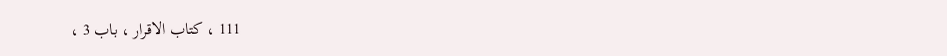111 ، كتاب الاقرار ، باب 3 ،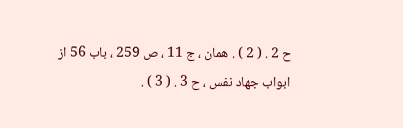ح 2 . ( 2 ) . همان ، ج 11 ، ص 259 ، باب 56 از ابواب جهاد نفس ، ح 3 . ( 3 ) .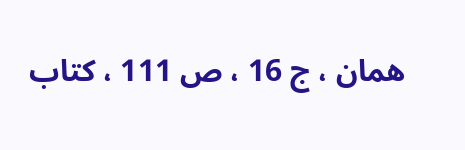همان ، ج 16 ، ص 111 ، كتاب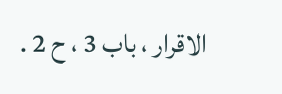الاقرار ، باب 3 ، ح 2 .